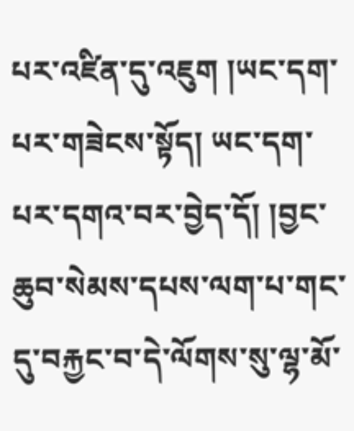པར་འཛིན་དུ་འཇུག །ཡང་དག་པར་གཟེངས་སྟོད། ཡང་དག་པར་དགའ་བར་བྱེད་དོ། །བྱང་ཆུབ་སེམས་དཔས་ལག་པ་གང་དུ་བརྐྱང་བ་དེ་ལོགས་སུ་ལྷ་མོ་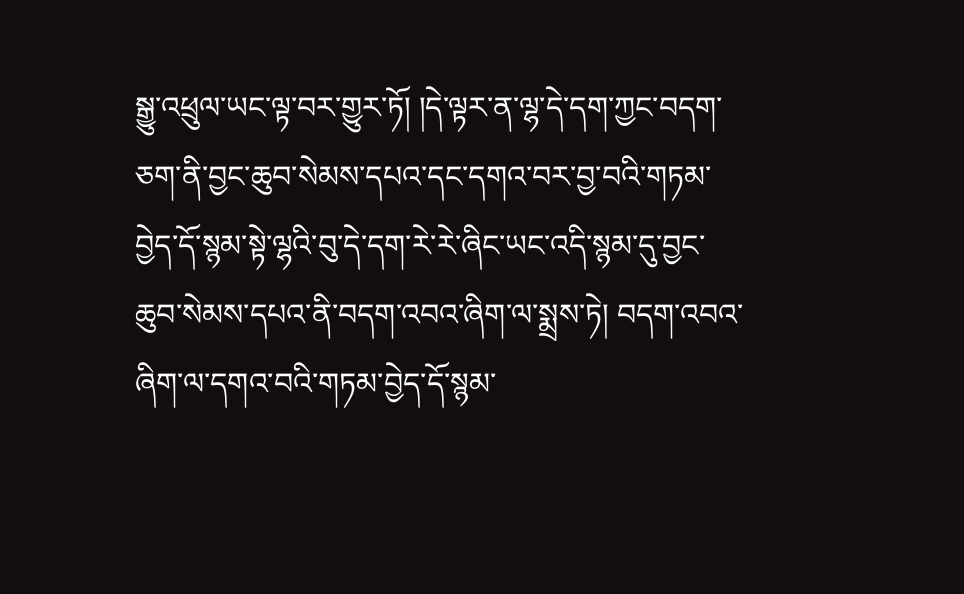སྒྱུ་འཕྲུལ་ཡང་ལྟ་བར་གྱུར་ཏོ། །དེ་ལྟར་ན་ལྷ་དེ་དག་ཀྱང་བདག་ཅག་ནི་བྱང་ཆུབ་སེམས་དཔའ་དང་དགའ་བར་བྱ་བའི་གཏམ་བྱེད་དོ་སྙམ་སྟེ་ལྷའི་བུ་དེ་དག་རེ་རེ་ཞིང་ཡང་འདི་སྙམ་དུ་བྱང་ཆུབ་སེམས་དཔའ་ནི་བདག་འབའ་ཞིག་ལ་སྨྲས་ཏེ། བདག་འབའ་ཞིག་ལ་དགའ་བའི་གཏམ་བྱེད་དོ་སྙམ་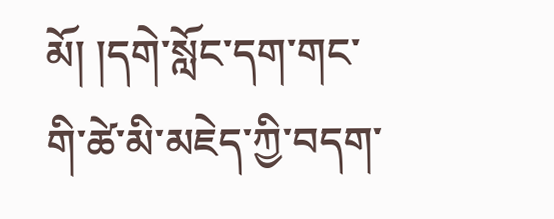མོ། །དགེ་སློང་དག་གང་གི་ཚེ་མི་མཇེད་ཀྱི་བདག་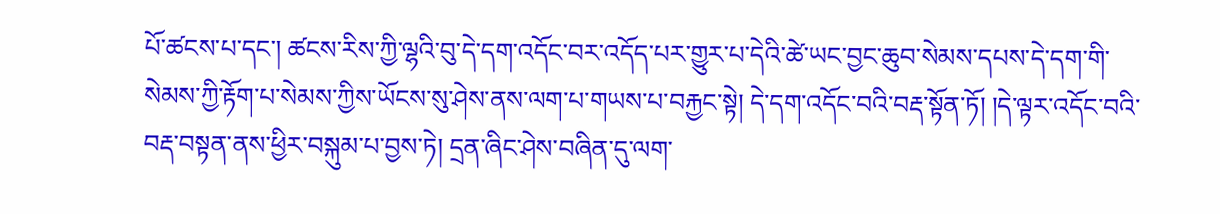པོ་ཚངས་པ་དང་། ཚངས་རིས་ཀྱི་ལྷའི་བུ་དེ་དག་འདོང་བར་འདོད་པར་གྱུར་པ་དེའི་ཚེ་ཡང་བྱང་ཆུབ་སེམས་དཔས་དེ་དག་གི་སེམས་ཀྱི་རྟོག་པ་སེམས་ཀྱིས་ཡོངས་སུ་ཤེས་ནས་ལག་པ་གཡས་པ་བརྐྱང་སྟེ། དེ་དག་འདོང་བའི་བརྡ་སྟོན་ཏོ། །དེ་ལྟར་འདོང་བའི་བརྡ་བསྟན་ནས་ཕྱིར་བསྐུམ་པ་བྱས་ཏེ། དྲན་ཞིང་ཤེས་བཞིན་དུ་ལག་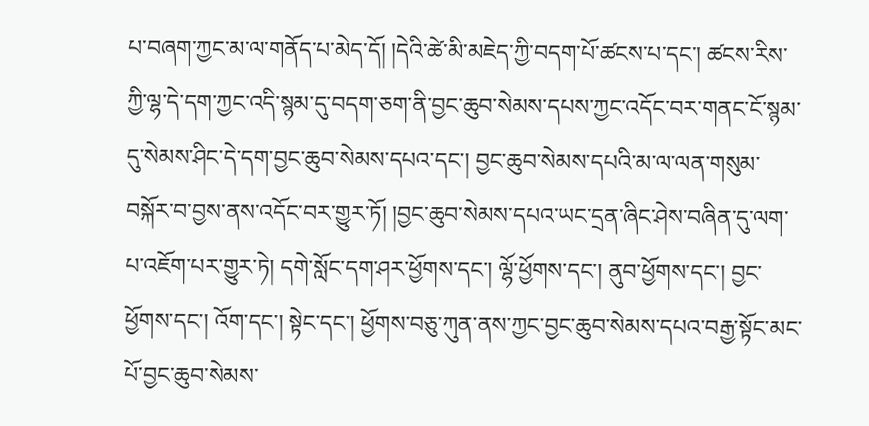པ་བཞག་ཀྱང་མ་ལ་གནོད་པ་མེད་དོ། །དེའི་ཚེ་མི་མཇེད་ཀྱི་བདག་པོ་ཚངས་པ་དང་། ཚངས་རིས་ཀྱི་ལྷ་དེ་དག་ཀྱང་འདི་སྙམ་དུ་བདག་ཅག་ནི་བྱང་ཆུབ་སེམས་དཔས་ཀྱང་འདོང་བར་གནང་ངོ་སྙམ་དུ་སེམས་ཤིང་དེ་དག་བྱང་ཆུབ་སེམས་དཔའ་དང་། བྱང་ཆུབ་སེམས་དཔའི་མ་ལ་ལན་གསུམ་བསྐོར་བ་བྱས་ནས་འདོང་བར་གྱུར་ཏོ། །བྱང་ཆུབ་སེམས་དཔའ་ཡང་དྲན་ཞིང་ཤེས་བཞིན་དུ་ལག་པ་འཇོག་པར་གྱུར་ཏེ། དགེ་སློང་དག་ཤར་ཕྱོགས་དང་། ལྷོ་ཕྱོགས་དང་། ནུབ་ཕྱོགས་དང་། བྱང་ཕྱོགས་དང་། འོག་དང་། སྟེང་དང་། ཕྱོགས་བཅུ་ཀུན་ནས་ཀྱང་བྱང་ཆུབ་སེམས་དཔའ་བརྒྱ་སྟོང་མང་པོ་བྱང་ཆུབ་སེམས་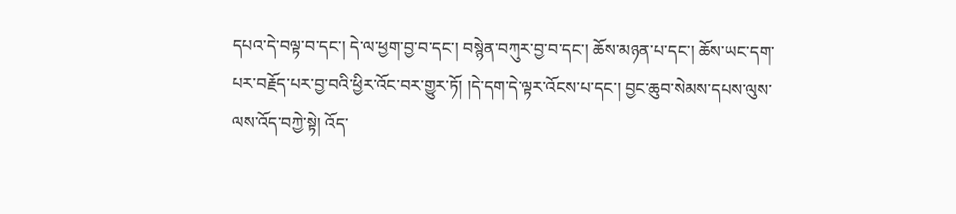དཔའ་དེ་བལྟ་བ་དང་། དེ་ལ་ཕྱག་བྱ་བ་དང་། བསྙེན་བཀུར་བྱ་བ་དང་། ཆོས་མཉན་པ་དང་། ཆོས་ཡང་དག་པར་བརྗོད་པར་བྱ་བའི་ཕྱིར་འོང་བར་གྱུར་ཏོ། །དེ་དག་དེ་ལྟར་འོངས་པ་དང་། བྱང་ཆུབ་སེམས་དཔས་ལུས་ལས་འོད་བཀྱེ་སྟེ། འོད་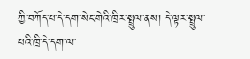ཀྱི་བཀོད་པ་དེ་དག་སེང་གེའི་ཁྲིར་སྤྲུལ་ནས། དེ་ལྟར་སྤྲུལ་པའི་ཁྲི་དེ་དག་ལ་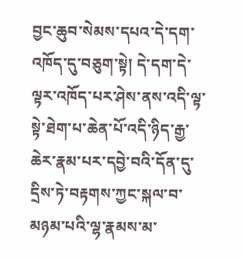བྱང་ཆུབ་སེམས་དཔའ་དེ་དག་འཁོད་དུ་བཅུག་སྟེ། དེ་དག་དེ་ལྟར་འཁོད་པར་ཤེས་ནས་འདི་ལྟ་སྟེ་ཐེག་པ་ཆེན་པོ་འདི་ཉིད་རྒྱ་ཆེར་རྣམ་པར་དབྱེ་བའི་དོན་དུ་དྲིས་ཏེ་བརྟགས་ཀྱང་སྐལ་བ་མཉམ་པའི་ལྷ་རྣམས་མ་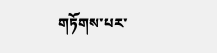གཏོགས་པར་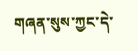གཞན་སུས་ཀྱང་དེ་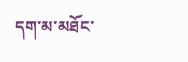དག་མ་མཐོང་